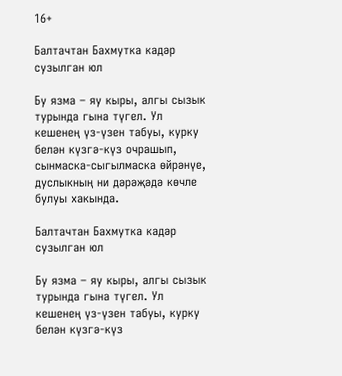16+

Балтачтан Бахмутка кадәр сузылган юл

Бу язма – яу кыры, алгы сызык турында гына түгел. Ул кешенең үз-үзен табуы, курку белән күзгә-күз очрашып, сынмаска-сыгылмаска өйрәнүе, дуслыкның ни дәрәҗәдә көчле булуы хакында.

Балтачтан Бахмутка кадәр сузылган юл

Бу язма – яу кыры, алгы сызык турында гына түгел. Ул кешенең үз-үзен табуы, курку белән күзгә-күз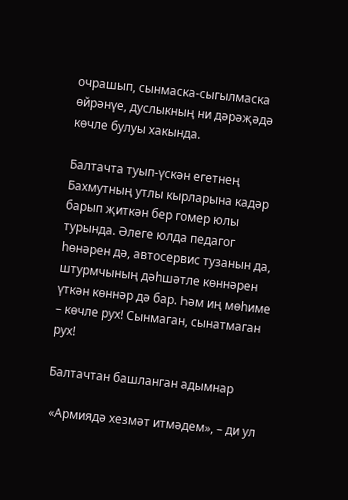очрашып, сынмаска-сыгылмаска өйрәнүе, дуслыкның ни дәрәҗәдә көчле булуы хакында.

Балтачта туып-үскән егетнең Бахмутның утлы кырларына кадәр барып җиткән бер гомер юлы турында. Әлеге юлда педагог һөнәрен дә, автосервис тузанын да, штурмчының дәһшәтле көннәрен үткән көннәр дә бар. Һәм иң мөһиме – көчле рух! Сынмаган, сынатмаган рух!

Балтачтан башланган адымнар

 «Армиядә хезмәт итмәдем», – ди ул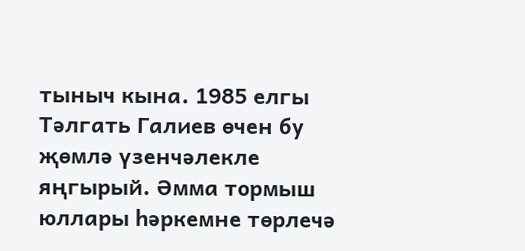тыныч кына. 1985 елгы Тәлгать Галиев өчен бу җөмлә үзенчәлекле яңгырый. Әмма тормыш юллары һәркемне төрлечә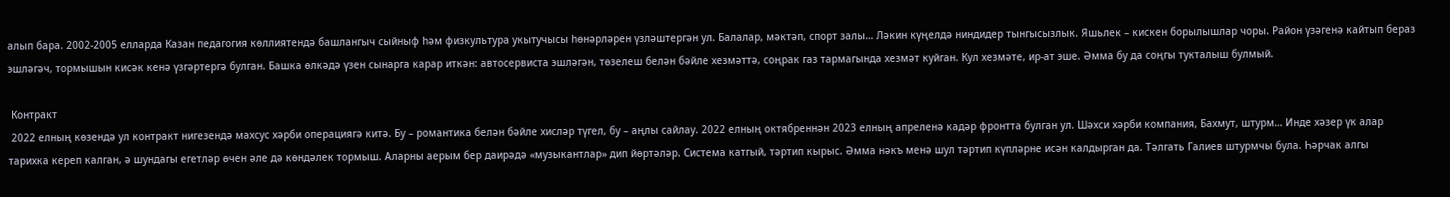алып бара. 2002-2005 елларда Казан педагогия көллиятендә башлангыч сыйныф һәм физкультура укытучысы һөнәрләрен үзләштергән ул. Балалар, мәктәп, спорт залы… Ләкин күңелдә ниндидер тынгысызлык. Яшьлек – кискен борылышлар чоры. Район үзәгенә кайтып бераз эшләгәч, тормышын кисәк кенә үзгәртергә булган. Башка өлкәдә үзен сынарга карар иткән: автосервиста эшләгән, төзелеш белән бәйле хезмәттә, соңрак газ тармагында хезмәт куйган. Кул хезмәте, ир-ат эше. Әмма бу да соңгы тукталыш булмый.

 Контракт
 2022 елның көзендә ул контракт нигезендә махсус хәрби операциягә китә. Бу – романтика белән бәйле хисләр түгел, бу – аңлы сайлау. 2022 елның октябреннән 2023 елның апреленә кадәр фронтта булган ул. Шәхси хәрби компания, Бахмут, штурм… Инде хәзер үк алар тарихка кереп калган, ә шундагы егетләр өчен әле дә көндәлек тормыш. Аларны аерым бер даирәдә «музыкантлар» дип йөртәләр. Система катгый, тәртип кырыс. Әмма нәкъ менә шул тәртип күпләрне исән калдырган да. Тәлгать Галиев штурмчы була. Һәрчак алгы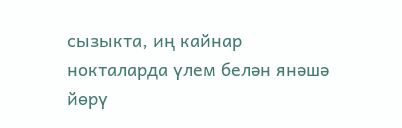сызыкта, иң кайнар нокталарда үлем белән янәшә йөрү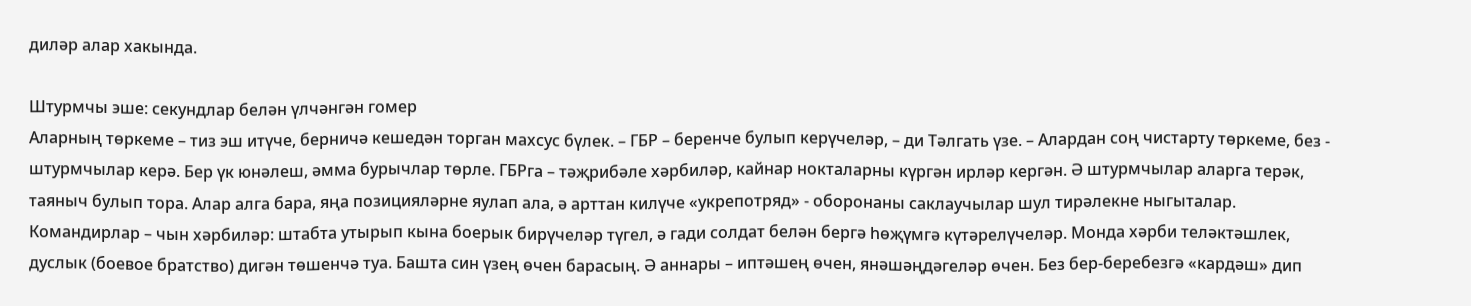диләр алар хакында.

Штурмчы эше: секундлар белән үлчәнгән гомер
Аларның төркеме – тиз эш итүче, берничә кешедән торган махсус бүлек. – ГБР – беренче булып керүчеләр, – ди Тәлгать үзе. – Алардан соң чистарту төркеме, без - штурмчылар керә. Бер үк юнәлеш, әмма бурычлар төрле. ГБРга – тәҗрибәле хәрбиләр, кайнар нокталарны күргән ирләр кергән. Ә штурмчылар аларга терәк, таяныч булып тора. Алар алга бара, яңа позицияләрне яулап ала, ә арттан килүче «укрепотряд» - оборонаны саклаучылар шул тирәлекне ныгыталар. Командирлар – чын хәрбиләр: штабта утырып кына боерык бирүчеләр түгел, ә гади солдат белән бергә һөҗүмгә күтәрелүчеләр. Монда хәрби теләктәшлек, дуслык (боевое братство) дигән төшенчә туа. Башта син үзең өчен барасың. Ә аннары – иптәшең өчен, янәшәңдәгеләр өчен. Без бер-беребезгә «кардәш» дип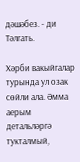дәшәбез. - ди Тәлгать.

Хәрби вакыйгалар турында ул озак сөйли ала. Әмма аерым детальләргә тукталмый,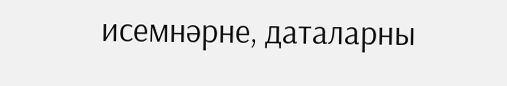исемнәрне, даталарны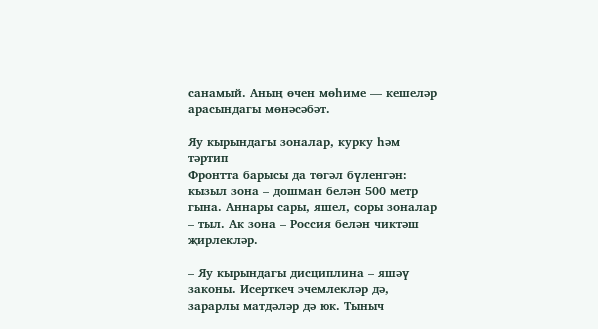санамый. Аның өчен мөһиме — кешеләр арасындагы мөнәсәбәт.

Яу кырындагы зоналар, курку һәм тәртип
Фронтта барысы да төгәл бүленгән: кызыл зона – дошман белән 500 метр гына. Аннары сары, яшел, соры зоналар – тыл. Ак зона – Россия белән чиктәш җирлекләр.

– Яу кырындагы дисциплина – яшәү законы. Исерткеч эчемлекләр дә, зарарлы матдәләр дә юк. Тыныч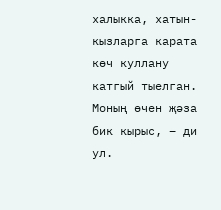халыкка, хатын-кызларга карата көч куллану катгый тыелган. Моның өчен җәза бик кырыс, – ди ул.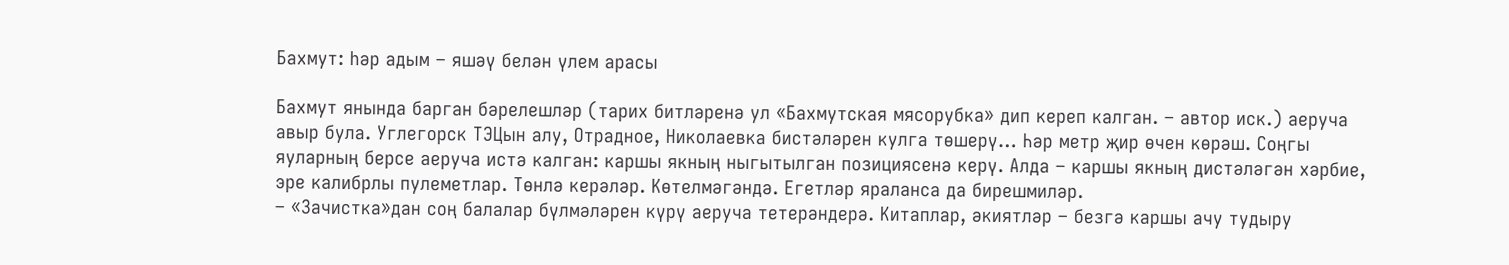Бахмут: һәр адым – яшәү белән үлем арасы

Бахмут янында барган бәрелешләр (тарих битләренә ул «Бахмутская мясорубка» дип кереп калган. – автор иск.) аеруча авыр була. Углегорск ТЭЦын алу, Отрадное, Николаевка бистәләрен кулга төшерү… Һәр метр җир өчен көрәш. Соңгы яуларның берсе аеруча истә калган: каршы якның ныгытылган позициясенә керү. Алда – каршы якның дистәләгән хәрбие, эре калибрлы пулеметлар. Төнлә керәләр. Көтелмәгәндә. Егетләр яраланса да бирешмиләр.
– «Зачистка»дан соң балалар бүлмәләрен күрү аеруча тетерәндерә. Китаплар, әкиятләр – безгә каршы ачу тудыру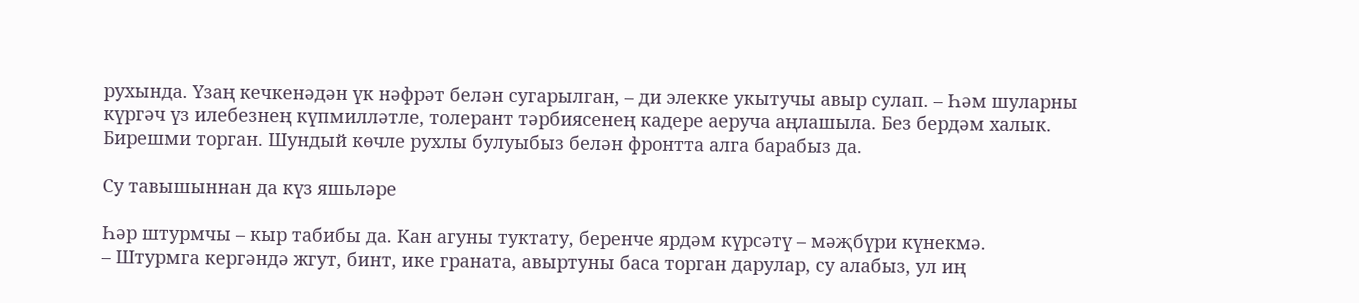рухында. Үзаң кечкенәдән үк нәфрәт белән сугарылган, – ди элекке укытучы авыр сулап. – Һәм шуларны күргәч үз илебезнең күпмилләтле, толерант тәрбиясенең кадере аеруча аңлашыла. Без бердәм халык. Бирешми торган. Шундый көчле рухлы булуыбыз белән фронтта алга барабыз да.

Су тавышыннан да күз яшьләре

Һәр штурмчы – кыр табибы да. Кан агуны туктату, беренче ярдәм күрсәтү – мәҗбүри күнекмә.
– Штурмга кергәндә жгут, бинт, ике граната, авыртуны баса торган дарулар, су алабыз, ул иң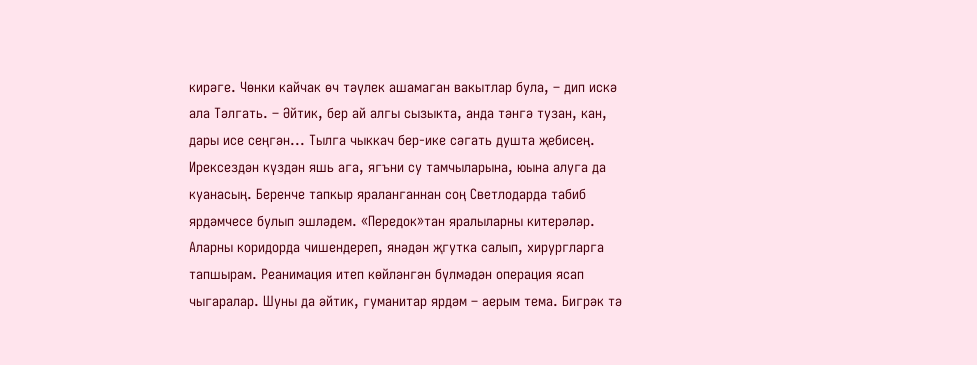кирәге. Чөнки кайчак өч тәүлек ашамаган вакытлар була, – дип искә ала Тәлгать. – Әйтик, бер ай алгы сызыкта, анда тәнгә тузан, кан, дары исе сеңгән... Тылга чыккач бер-ике сәгать душта җебисең. Ирексездән күздән яшь ага, ягъни су тамчыларына, юына алуга да куанасың. Беренче тапкыр яраланганнан соң Светлодарда табиб ярдәмчесе булып эшләдем. «Передок»тан яралыларны китерәләр. Аларны коридорда чишендереп, янәдән җгутка салып, хирургларга тапшырам. Реанимация итеп көйләнгән бүлмәдән операция ясап чыгаралар. Шуны да әйтик, гуманитар ярдәм – аерым тема. Бигрәк тә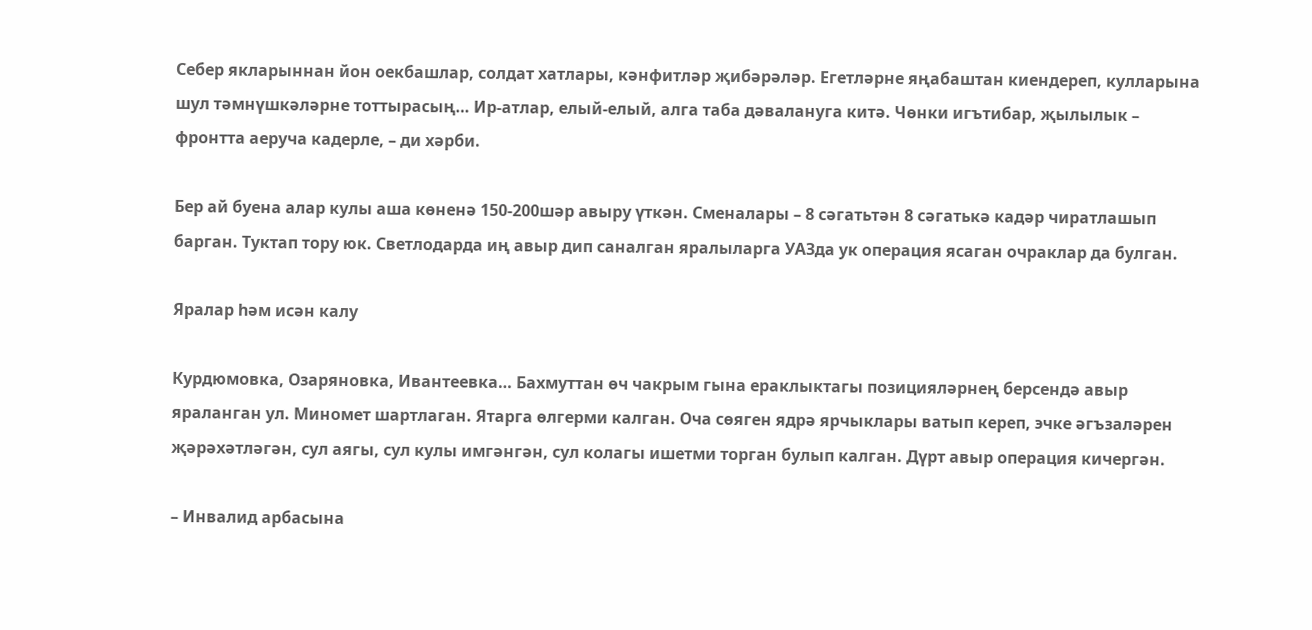Себер якларыннан йон оекбашлар, солдат хатлары, кәнфитләр җибәрәләр. Егетләрне яңабаштан киендереп, кулларына шул тәмнүшкәләрне тоттырасың… Ир-атлар, елый-елый, алга таба дәвалануга китә. Чөнки игътибар, җылылык – фронтта аеруча кадерле, – ди хәрби.

Бер ай буена алар кулы аша көненә 150-200шәр авыру үткән. Сменалары – 8 сәгатьтән 8 сәгатькә кадәр чиратлашып барган. Туктап тору юк. Светлодарда иң авыр дип саналган яралыларга УАЗда ук операция ясаган очраклар да булган.

Яралар һәм исән калу

Курдюмовка, Озаряновка, Ивантеевка… Бахмуттан өч чакрым гына ераклыктагы позицияләрнең берсендә авыр яраланган ул. Миномет шартлаган. Ятарга өлгерми калган. Оча сөяген ядрә ярчыклары ватып кереп, эчке әгъзаләрен җәрәхәтләгән, сул аягы, сул кулы имгәнгән, сул колагы ишетми торган булып калган. Дүрт авыр операция кичергән.

– Инвалид арбасына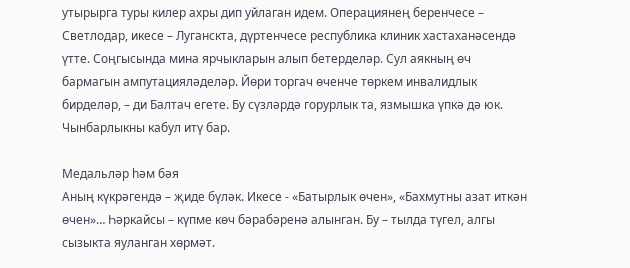утырырга туры килер ахры дип уйлаган идем. Операциянең беренчесе – Светлодар, икесе – Луганскта, дүртенчесе республика клиник хастаханәсендә үтте. Соңгысында мина ярчыкларын алып бетерделәр. Сул аякның өч бармагын ампутацияләделәр. Йөри торгач өченче төркем инвалидлык бирделәр, – ди Балтач егете. Бу сүзләрдә горурлык та, язмышка үпкә дә юк. Чынбарлыкны кабул итү бар.

Медальләр һәм бәя
Аның күкрәгендә – җиде бүләк. Икесе - «Батырлык өчен», «Бахмутны азат иткән өчен»… Һәркайсы – күпме көч бәрабәренә алынган. Бу – тылда түгел, алгы сызыкта яуланган хөрмәт.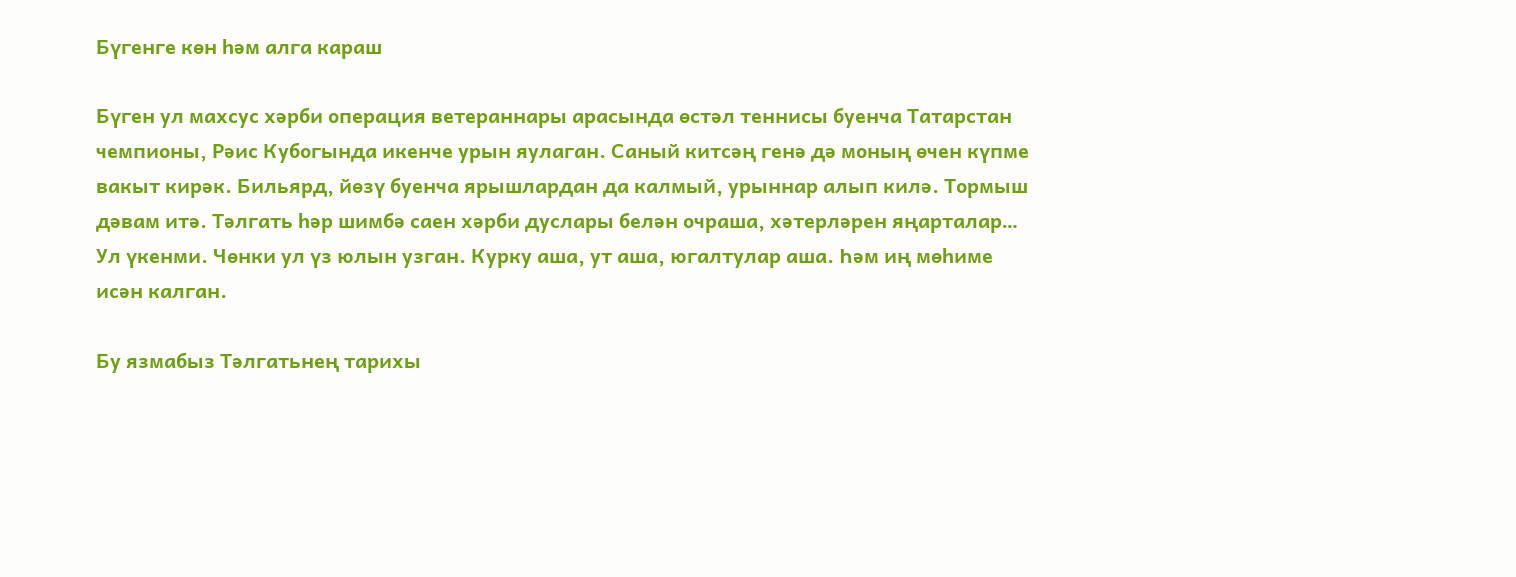Бүгенге көн һәм алга караш

Бүген ул махсус хәрби операция ветераннары арасында өстәл теннисы буенча Татарстан чемпионы, Рәис Кубогында икенче урын яулаган. Саный китсәң генә дә моның өчен күпме вакыт кирәк. Бильярд, йөзү буенча ярышлардан да калмый, урыннар алып килә. Тормыш дәвам итә. Тәлгать һәр шимбә саен хәрби дуслары белән очраша, хәтерләрен яңарталар… Ул үкенми. Чөнки ул үз юлын узган. Курку аша, ут аша, югалтулар аша. Һәм иң мөһиме исән калган.

Бу язмабыз Тәлгатьнең тарихы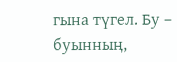гына түгел. Бу – буынның,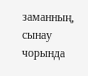заманның, сынау чорында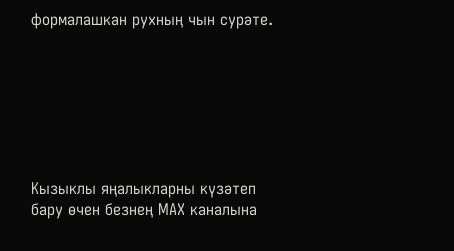формалашкан рухның чын сурәте.







Кызыклы яңалыкларны күзәтеп бару өчен безнең МАХ каналына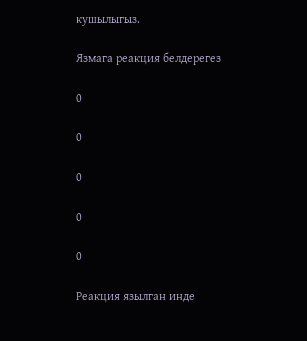кушылыгыз.

Язмага реакция белдерегез

0

0

0

0

0

Реакция язылган инде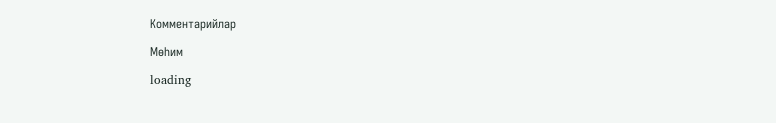Комментарийлар

Мөһим

loading